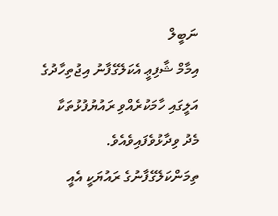ނަބީލް
އިމާމް ޝާފިޢީ އެކަލޭގެފާނު އިޖުތިހާދުގެ އަލީގައި ހާމަކުރެއްވި ރައުޔުފުޅުތަކާ މެދު ވިދާޅުވެފައިވެއެވެ. ތިމަންކަލޭގެފާނުގެ ރައުޔަކީ އެއީ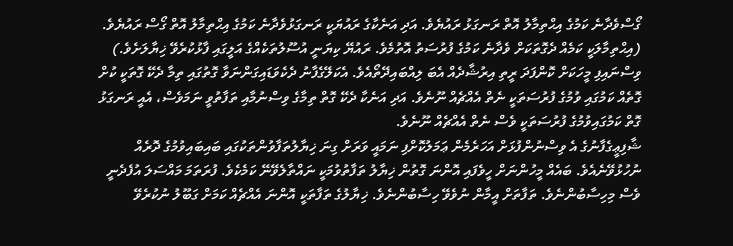ގޯސްވެދާނެ ކަމުގެ އިޙްތިމާލު އޮތް ރަނގަޅު ރައުޔެވެ. އަދި އަނެކާގެ ރައުޔަކީ ރަނގަޅުވެދާނެ ކަމުގެ އިޙްތިމާލު އޮތް ގޯސް ރައުޔެވެ. (އިޙްތިމާލަކީ ކަމެއް ދެގޮތަކަށް ވެދާނެ ކަމުގެ ފުރުސަތު އޮތުމެވެ. ރައުޔޭ ކިޔަނީ އުސޫލުތަކެއްގެ އަލީގައި ފާޅުކުރެވޭ ޚިޔާލަށެވެ.)
ވިސްނައިފި މީހަކަށް ކޮންފަދަ ރީތި އިރުޝާދެއް އެބަ ލިއްބައިދޭތޯއެވެ. އެކަލޭގެފާނު ދެކެވަޑައިގަންނަވާ ގޮތުގައި ތިމާ ދެކޭ ގޮތަކީ ކުށް ގޮތެއް ކަމުގައި ވުމުގެ ފުރުސަތަކީ ނެތް އެއްޗެއް ނޫނެވެ. އަދި އަނެކާ ދެކޭ ގޮތް ތިމާގެ ވިސްނުމާއި ތަފާތުވީ ނަމަވެސް، އެއީ ރަނގަޅު ގޮތް ކަމުގައިވުމުގެ ފުރުސަތަކީ ވެސް ނެތް އެއްޗެއް ނޫނެވެ.
ޝާފިޢީގެފާނުގެ އެ ވިސްނުންފުޅަށް އަހަރެމެން ޢަމަލުކޮށްފި ނަމައީ ވަރަށް ގިނަ ޚިޔާލުތަފާވުންތަކުގައި ބައިބައިވުމުގެ ދޮރެއް ނުހުޅުވޭނެއެވެ. ބައެއް މީހުންނަށް ހީވެފައި އޮންނަ ގޮތުން ޚިޔާލު ތަފާތުވުމަކީ ނައްތާލެވޭނޭ ކަމެކެވެ. ފުރަތަމަ މައްސަލަ އުފެދެނީ ވެސް މިހިސާބުންނެވެ. ތަފާތަށް އީމާން ނުވެވޭ ހިސާބުންނެވެ. ޚިޔާލުގެ ތަފާތަކީ އޮންނަ އެއްޗެއް ކަމަށް ގަބޫލު ނުކުރެވޭ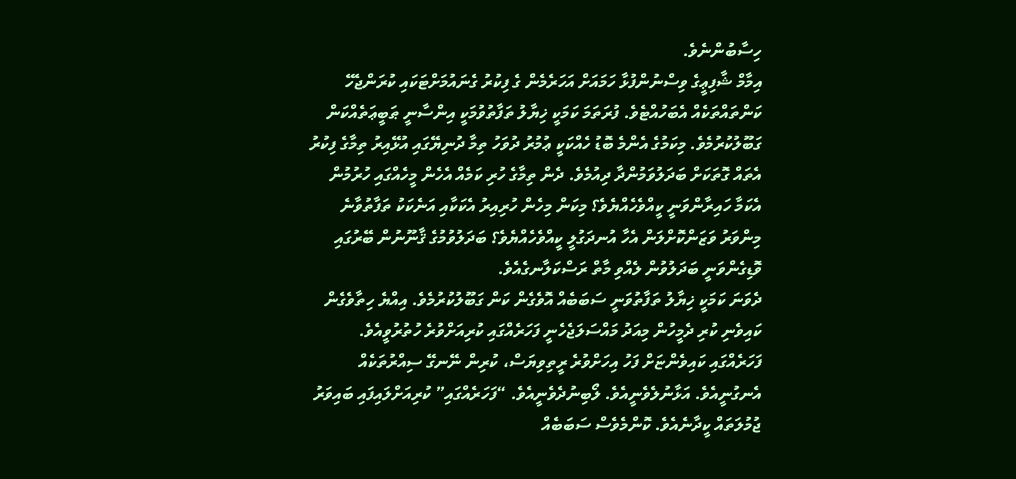ހިސާބުންނެވެ.
އިމާމް ޝާފިޢީގެ ވިސްނުންފުޅާ ހަމައަށް އަހަރެމެން ގެ ފިކުރު ގެނައުމަށްޓަކައި ކުރަންޖެހޭ ކަންތައްތަކެއް އެބަހުއްޓެވެ. ފުރަތަމަ ކަމަކީ ޚިޔާލު ތަފާތުވުމަކީ އިންސާނީ ޠަބީޢަތެއްކަން ގަބޫލުކުރުމެވެ. މިކަމުގެ އެންމެ ބޮޑު ހެއްކަކީ ޢުމުރު ދުވަހު ތިމާ ދުނިޔޭގައި އުޅޭއިރު ތިމާގެ ފިކުރު އެތައް ގޮތަކަށް ބަދަލުވަމުންދާ ދިއުމެވެ. ދެން ތިމާގެ ހުރި ކަމެއް އެހެން މީހެއްގައި ހުރުމުން އެކަމާ ހައިރާންވަނީ ކީއްވެހެއްޔެވެ؟ މިކަން މިހެން ހުރިއިރު އެކަކާއި އަނެކަކު ތަފާތުވާނެ މިންވަރު ވަޒަންކޮށްލަން އެހާ އުނދަގުލީ ކީއްވެހެއްޔެވެ؟ ބަދަލުވުމުގެ ޤާނޫނުން ބޭރުގައި ވޮޑިގެންވަނީ ބަދަލުވުން ލެއްވި މާތް ރަސްކަލާނގެއެވެ.
ދެވަނަ ކަމަކީ ޚިޔާލު ތަފާތުވަނީ ސަބަބެއް އޮވެގެން ކަން ގަބޫލުކުރުމެވެ. އިއްޔެ ހިތާވެގެން ކައިވެނި ކުރި ދެމީހުން މިއަދު މައްސަލަޖެހެނީ ފަހަރެއްގައި ކުރިއަށްވުރެ ހުތުރުވީއެވެ. ފަހަރެއްގައި ކައިވެންޏަށް ފަހު އިހަށްވުރެ ރީތިވިޔަސް، ކުރިން ނޭނގޭ ސިއްރުތަކެއް އެނގުނީއެވެ. އަޅާނުލެވެނީއެވެ. ލޯބިނުދެވެނީއެވެ. “ފަހަރެއްގައި” ކުރިއަށްލައިފައި ބައިވަރު ޖުމުލަތައް ކީދާނެއެވެ. ކޮންމެވެސް ސަބަބެއް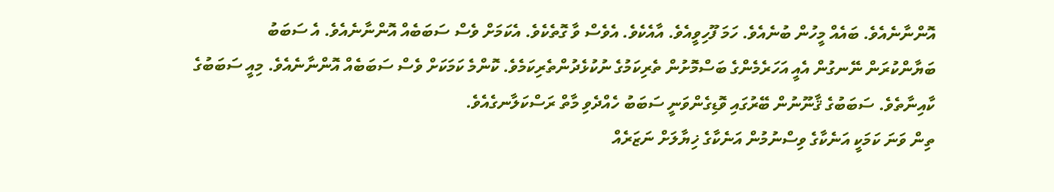އޮންނާނެއެވެ. ބައެއް މީހުން ބުނެއެވެ. ހަމަ ފޫހިވީއެވެ. އާއެކެވެ. އެވެސް ވާ ގޮތެކެވެ. އެކަމަށް ވެސް ސަބަބެއް އޮންނާނެއެވެ. އެ ސަބަބު ބަޔާންކުރަން ނޭނގުން އެއީ އަހަރެމެންގެ ބަސްމޮށުން ތެރިކަމުގެ ނުކުޅެދުންތެރިކަމެވެ. ކޮންމެ ކަމަކަށް ވެސް ސަބަބެއް އޮންނާނެއެވެ. މިއީ ސަބަބުގެ ކާއިނާތެވެ. ސަބަބުގެ ޤާނޫނުން ބޭރުގައި ވޮޑިގެންވަނީ ސަބަބު ހެއްދެވި މާތް ރަސްކަލާނގެއެވެ.
ތިން ވަނަ ކަމަކީ އަނެކާގެ ވިސްނުމުން އަނެކާގެ ޚިޔާލަށް ނަޒަރެއް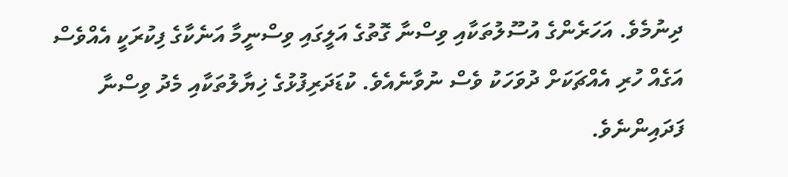ދިނުމެވެ. އަހަރެންގެ އުސޫލުތަކާއި ވިސްނާ ގޮތުގެ އަލީގައި ވިސްނީމާ އަނެކާގެ ފިކުރަކީ އެއްވެސް އަގެއް ހުރި އެއްޗަކަށް ދުވަހަކު ވެސް ނުވާނެއެވެ. ކުޑަދަރިފުޅުގެ ޚިޔާލުތަކާއި މެދު ވިސްނާ ފަދައިންނެވެ.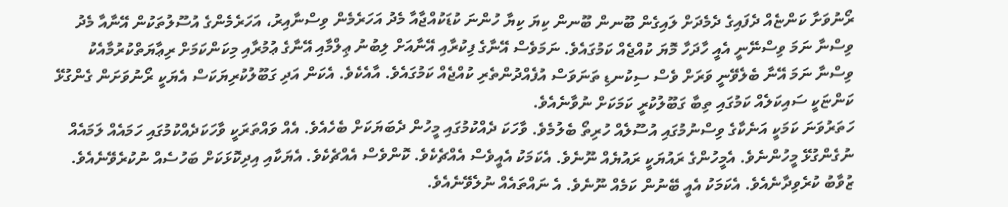ރޯނުވަށާ ކަންޏެއް ދެފައިގެ ދެމެދަށް ލައިގެން ބޫނން ބޫނން ކިޔަ ކިޔާ ހުންނަ ކުޑަކުއްޖާއާ މެދު އަހަރެމެން ވިސްނާއިރު، އަހަރެމެންގެ އުސޫލުތަކުން އޭނާއާ މެދު ވިސްނާ ނަމަ ވިސްނޭނީ އެއީ ހާދަހާ މޮޔަ ކުއްޖެއް ކަމުގައެވެ. ނަމަވެސް އޭނާގެ ފިކުރާއި އޭނާއަށް ލިބުނު ޢިލްމާއި އޭނާގެ ޢުމުރާއި މިކަންކަމަށް ރިޢާޔަތްކުރުމާއެކު ވިސްނާ ނަމަ އޭނާ ބެލެވޭނީ ވަރަށް ވެސް ސިކުނޑި ތަނަވަސް އުފެއްދުންތެރި ކުއްޖެއް ކަމުގައެވެ. އާއެކެވެ. އެކަން އަދި ގަބޫލުކުރިޔަކަސް އެޔަކީ ރޯނުވަށަން ގެންގުޅޭ ކަންޏަކީ ސައިކަލެއް ކަމުގައި ތިބާ ގަބޫލުކުރީ ކަމަކަށް ނުވާނެއެވެ.
ހަތަރުވަނަ ކަމަކީ އަނެކާގެ ވިސްނުމުގައި އުސޫލެއް ހުރިތޯ ބެލުމެވެ. ވާހަކަ ދެއްކުމުގައި މީހުން ދެބަޔަކަށް ބެހެއެވެ. އެއް ވައްތަރަކީ ވާހަކަދެއްކުމުގައި ހަމައެއް ލަމައެއް ނުގެންގުޅޭ މީހުންނެވެ. އެމީހުންގެ ރައުޔަކީ ރައުޔެއް ނޫނެވެ. އެކަމަކު އެއީވެސް އެއްޗެކެވެ. ކޮންވެސް އެއްޗެކެވެ. އެޔަކާއި އިދިކޮޅަކަށް ބަހުސެއް ނުކުރެވޭނެއެވެ. ޒުވާބު ކުރެވިދާނެއެވެ. އެކަމަކު އެއީ ބޭނުން ކަމެއް ނޫނެވެ. އެ ނައްތައެއް ނުލެވޭނެއެވެ.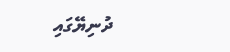ދުނިޔޭގައި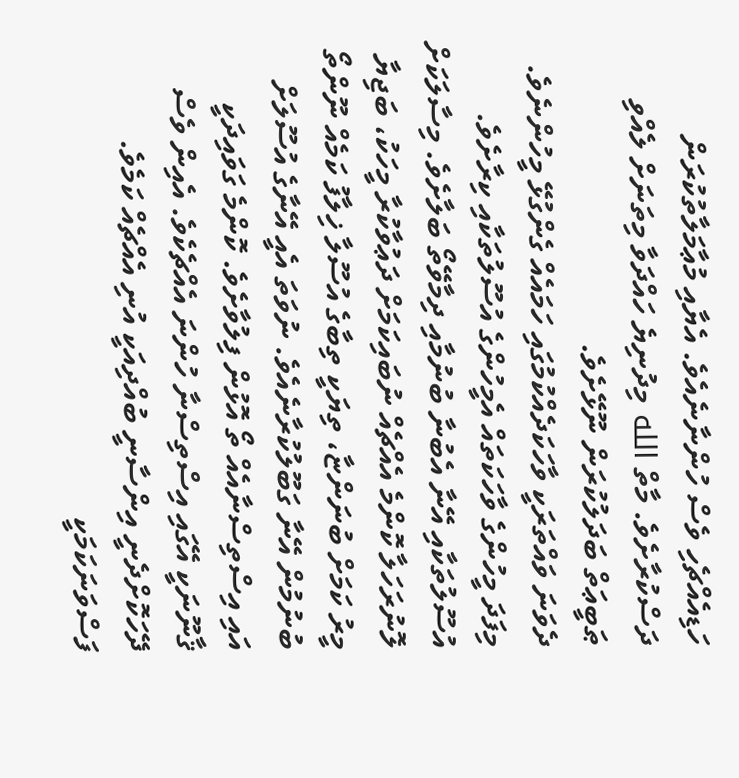ހަޑިއެއްޗެހި ވެސް ހުންނާނެއެވެ. އެޔާއި މުޢާމަލާތުކުރަން ދަސްކުރާށެވެ. މާތް الله މިދުނިޔެ ހައްދަވާ މިތަނަށް ލެއްވި ޠަބީޢަތް ބަދަލުކުރަން ނޫޅޭށެވެ.
ދެވަނަ ވައްތަރަކީ ވާހަކަދެއްކުމުގައި ހަމައެއް ގެންގުޅޭ މީހުންނެވެ. މިފަދަ މީހުންގެ ވާހަކަތައް އެމީހުންގެ އުސޫލުތަކާއި ކިރާށެވެ. އުސޫލުތަކާއި އޭނާ އެބުނާ ބުނުމާއި ދިމާވޭތޯ ބަލާށެވެ. މިސާލަކަށް ލޮނުރަހަލާ ކޮންމެ އެއްޗެއް ނުބައިކަމަށް ދަޢުވާކުރާ މީހަކު، ބަޖިޔާ މީރު ކަމަށް ބުނަންޏާ، ތިޔަކީ ތިބާގެ އުސޫލާ ޚިލާފު ކަމެއް ނޫންތޯ ބުނުމުން އޭނާ ގަބޫލުކުރާނެއެވެ. ނުވަތަ އެއީ އޭނާގެ އުސޫލަށް އައި އިސްތިސްނާއެއް ތޯ އޮޅުން ފިލުވާށެވެ. ކޮންމެ ގަވައިދަކީ ޤާނޫނަކީ އޭގައި އިސްތިސްނާ ހުންނަ އެއްޗެކެވެ. އެއިން ވެސް ދޭހަކޮށްދެނީ އިންސާނީ ބުއްދިއަކީ އުނި އެއްޗެއް ކަމެވެ.
ފަސްވަނަކަމަކީ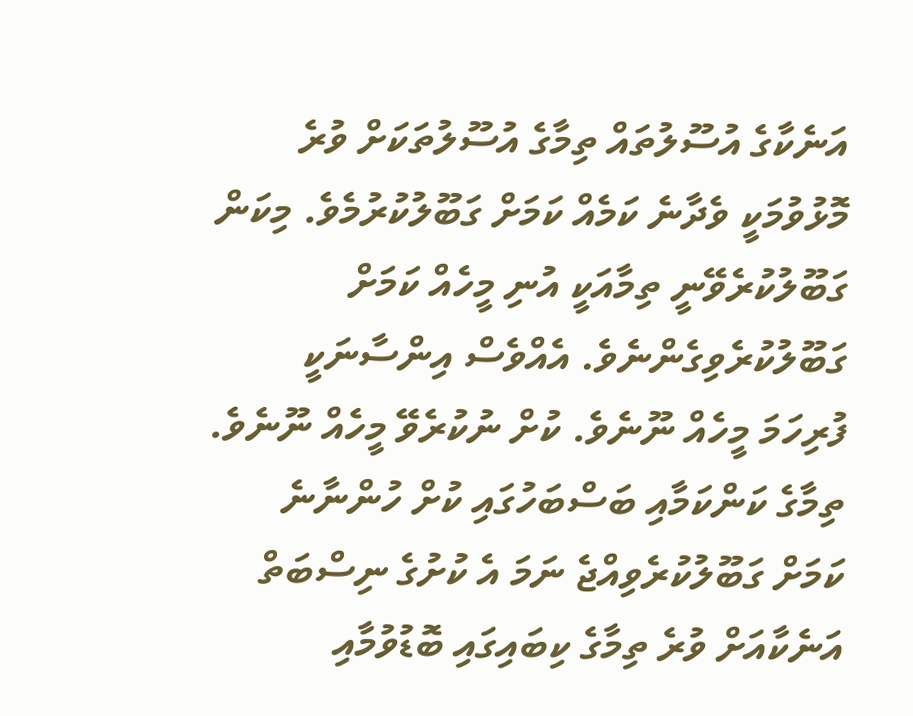އަނެކާގެ އުސޫލުތައް ތިމާގެ އުސޫލުތަކަށް ވުރެ މޮޅުވުމަކީ ވެދާނެ ކަމެއް ކަމަށް ގަބޫލުކުރުމެވެ. މިކަން ގަބޫލުކުރެވޭނީ ތިމާއަކީ އުނި މީހެއް ކަމަށް ގަބޫލުކުރެވިގެންނެވެ. އެއްވެސް އިންސާނަކީ ފުރިހަމަ މީހެއް ނޫނެވެ. ކުށް ނުކުރެވޭ މީހެއް ނޫނެވެ. ތިމާގެ ކަންކަމާއި ބަސްބަހުގައި ކުށް ހުންނާނެ ކަމަށް ގަބޫލުކުރެވިއްޖެ ނަމަ އެ ކުށުގެ ނިސްބަތް އަނެކާއަށް ވުރެ ތިމާގެ ކިބައިގައި ބޮޑުވުމާއި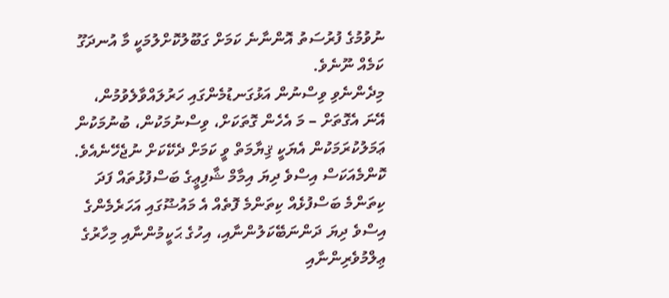ނުވުމުގެ ފުރުސަތު އޮންނާނެ ކަމަށް ގަބޫލުކޮށްލުމަކީ މާ އުނދަގޫ ކަމެއް ނޫނެވެ.
މިދެންނެވި ވިސްނުން އަޅުގަނޑުމެންގައި ހަރުލައްވާލެވުމުން، އޭނަ އެގޮތަށް – މަ އެހެން ގޮތަކަށް، ވިސްނުމަކުން، ބުނުމަކުން ޢަމަލުކުރަމަކުން އެޔަކީ ޤިޔާމަތް ވީ ކަމަށް ދެކޭކަށް ނުޖެހޭނެއެވެ.
ކޮންމެއަކަސް އިސްވެ ދިޔަ އިމާމް ޝާފިޢީގެ ބަސްފުޅުތައް ފަދަ ކިތަންމެ ބަސްފުޅެއް ކިތަންމެ ފޮތެއް އެ މައުޟޫގައި އަހަރެމެންގެ އިސްވެ ދިޔަ ދަންނަބޭކަލުންނާއި، އިހުގެ ޙަކީމުންނާއި މިހާރުގެ ޢިލްމުވެރިންނާއި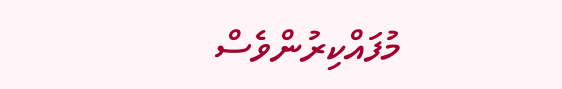މުފައްކިރުންވެސް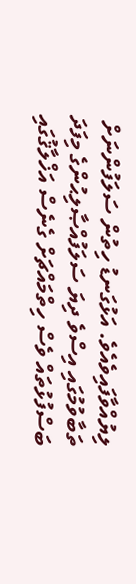ލިޔުއްވާފައިވެއެވެ. އަޅުގަނޑު ހިތުން ސަލަފުންނަށް ތަބާވުމުގައި އިސްވެ ދިޔަ ސަލަފުއްޞާލިޙުންގެ މިފަދަ ބަސްފުޅުތައް ވެސް ހިތްމައްޗަށް ގެނެސް އަޚްލާޤުގައި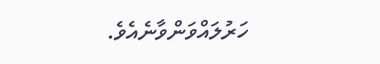ހަރުލައްވަންވާނެއެވެ.